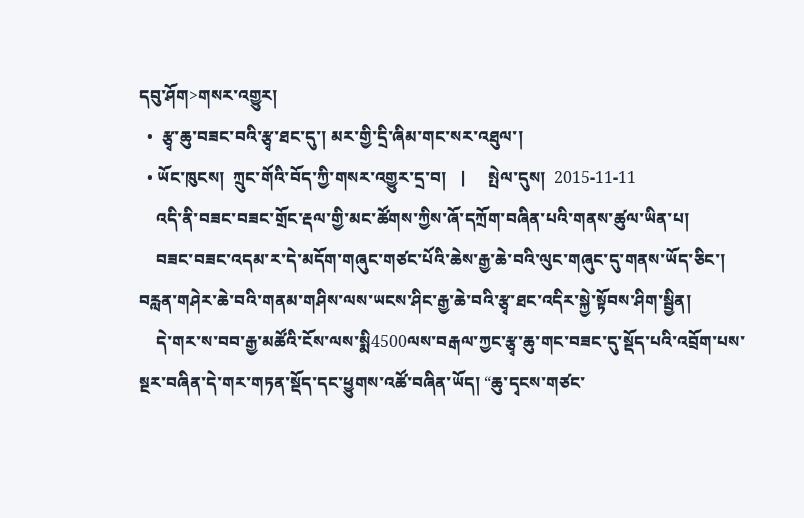དབུ་ཤོག>གསར་འགྱུར།
  •  རྩྭ་ཆུ་བཟང་བའི་རྩྭ་ཐང་དུ་། མར་གྱི་དྲི་ཞིམ་གང་སར་འཐུལ་།
  • ཡོང་ཁུངས།  ཀྲུང་གོའི་བོད་ཀྱི་གསར་འགྱུར་དྲ་བ།   |     སྤེལ་དུས།  2015-11-11
    འདི་ནི་བཟང་བཟང་གྲོང་རྡལ་གྱི་མང་ཚོགས་ཀྱིས་ཞོ་དཀྲོག་བཞིན་པའི་གནས་ཚུལ་ཡིན་པ།
    བཟང་བཟང་འདམ་ར་དེ་མདོག་གཞུང་གཙང་པོའི་ཆེས་རྒྱ་ཆེ་བའི་ལུང་གཞུང་དུ་གནས་ཡོད་ཅིང་། བརླན་གཤེར་ཆེ་བའི་གནམ་གཤིས་ལས་ཡངས་ཤིང་རྒྱ་ཆེ་བའི་རྩྭ་ཐང་འདིར་སྐྱེ་སྟོབས་ཤིག་སྦྱིན།
    དེ་གར་ས་བབ་རྒྱ་མཚོའི་ངོས་ལས་སྨི4500ལས་བརྒལ་ཀྱང་རྩྭ་ཆུ་གང་བཟང་དུ་སྡོད་པའི་འབྲོག་པས་སྔར་བཞིན་དེ་གར་གཏན་སྡོད་དང་ཕྱུགས་འཚོ་བཞིན་ཡོད། “ཆུ་དྭངས་གཙང་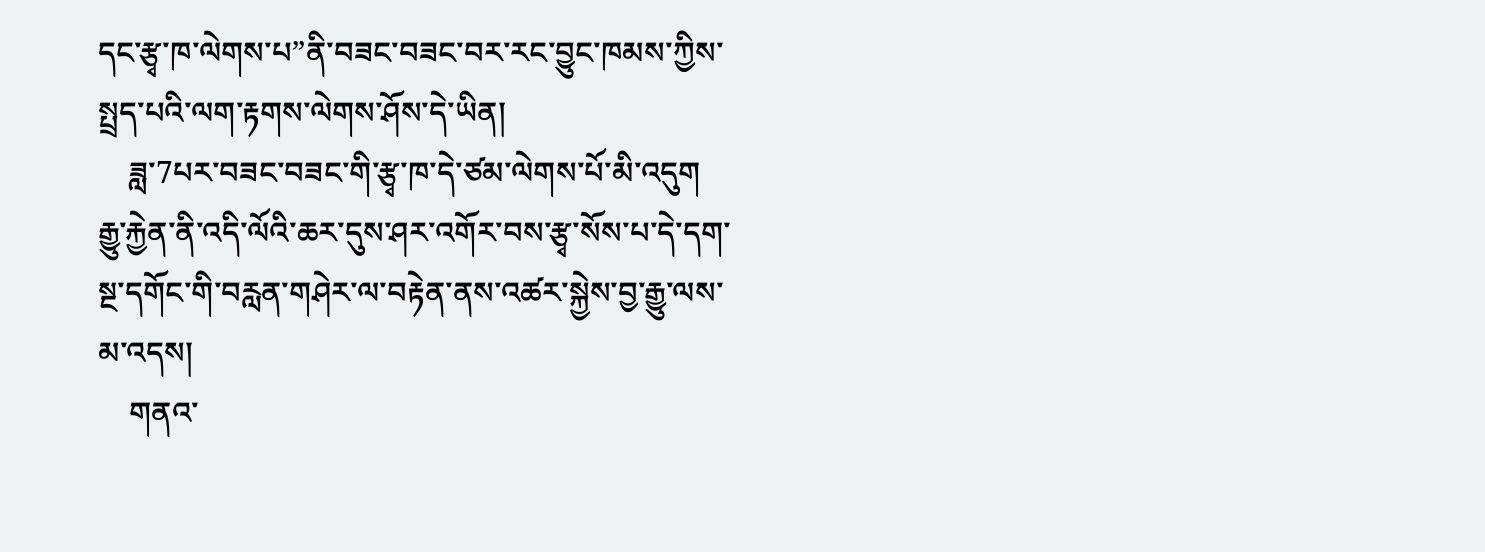དང་རྩྭ་ཁ་ལེགས་པ”ནི་བཟང་བཟང་བར་རང་བྱུང་ཁམས་ཀྱིས་སྤྲད་པའི་ལག་རྟགས་ལེགས་ཤོས་དེ་ཡིན།
    ཟླ་7པར་བཟང་བཟང་གི་རྩྭ་ཁ་དེ་ཙམ་ལེགས་པོ་མི་འདུག རྒྱུ་རྐྱེན་ནི་འདི་ལོའི་ཆར་དུས་ཤར་འགོར་བས་རྩྭ་སོས་པ་དེ་དག་སྔ་དགོང་གི་བརླན་གཤེར་ལ་བརྟེན་ནས་འཚར་སྐྱེས་བྱ་རྒྱུ་ལས་མ་འདས།
    གནའ་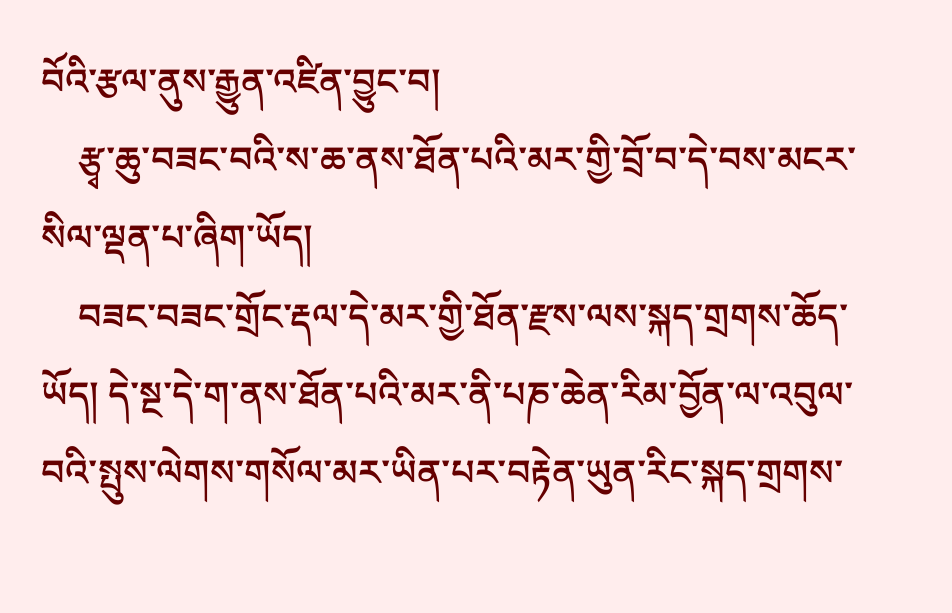བོའི་རྩལ་ནུས་རྒྱུན་འཛིན་བྱུང་བ།
    རྩྭ་ཆུ་བཟང་བའི་ས་ཆ་ནས་ཐོན་པའི་མར་གྱི་བྲོ་བ་དེ་བས་མངར་སིལ་ལྡན་པ་ཞིག་ཡོད།
    བཟང་བཟང་གྲོང་རྡལ་དེ་མར་གྱི་ཐོན་རྫས་ལས་སྐད་གྲགས་ཆོད་ཡོད། དེ་སྔ་དེ་ག་ནས་ཐོན་པའི་མར་ནི་པཎ་ཆེན་རིམ་བྱོན་ལ་འབུལ་བའི་སྤུས་ལེགས་གསོལ་མར་ཡིན་པར་བརྟེན་ཡུན་རིང་སྐད་གྲགས་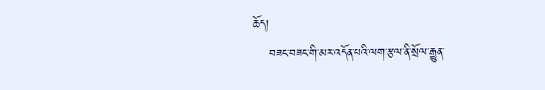ཆོད།
    བཟང་བཟང་གི་མར་འདོན་པའི་ལག་རྩལ་ནི་སྲོལ་རྒྱུན་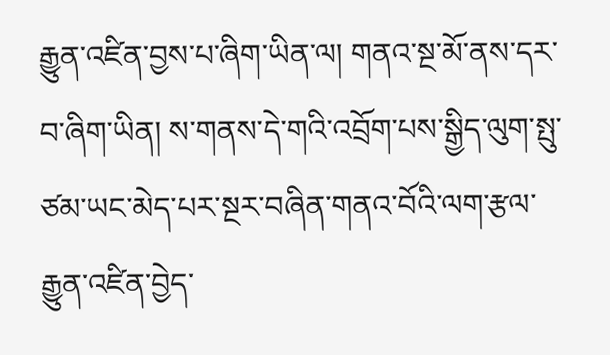རྒྱུན་འཛིན་བྱས་པ་ཞིག་ཡིན་ལ། གནའ་སྔ་མོ་ནས་དར་བ་ཞིག་ཡིན། ས་གནས་དེ་གའི་འབྲོག་པས་སྒྱིད་ལུག་སྤུ་ཙམ་ཡང་མེད་པར་སྔར་བཞིན་གནའ་བོའི་ལག་རྩལ་རྒྱུན་འཛིན་བྱེད་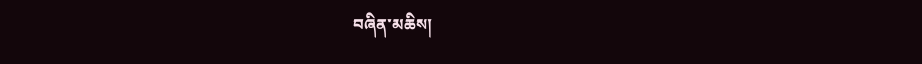བཞིན་མཆིས།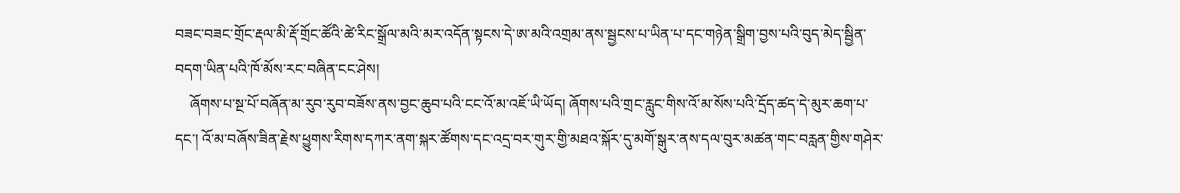བཟང་བཟང་གྲོང་རྡལ་མི་རྡོ་གྲོང་ཚོའི་ཚེ་རིང་སྒྲོལ་མའི་མར་འདོན་སྟངས་དེ་ཨ་མའི་འགྲམ་ནས་སྦྱངས་པ་ཡིན་པ་དང་གཉེན་སྒྲིག་བྱས་པའི་བུད་མེད་སྦྱིན་བདག་ཡིན་པའི་ཁོ་མོས་རང་བཞིན་ངང་ཤེས།
    ཞོགས་པ་སྔ་པོ་བཞོན་མ་རུབ་རུབ་བཟོས་ནས་བྱང་ཆུབ་པའི་ངང་འོ་མ་འཇོ་ཡི་ཡོད། ཞོགས་པའི་གྲང་རླུང་གིས་འོ་མ་སོས་པའི་དྲོད་ཚད་དེ་མུར་ཆག་པ་དང་། འོ་མ་བཞོས་ཟིན་རྗེས་ཕྱུགས་རིགས་དཀར་ནག་སྐར་ཚོགས་དང་འདྲ་བར་གུར་གྱི་མཐའ་སྐོར་དུ་མགོ་སྒུར་ནས་དལ་བུར་མཚན་གང་བརླན་གྱིས་གཤེར་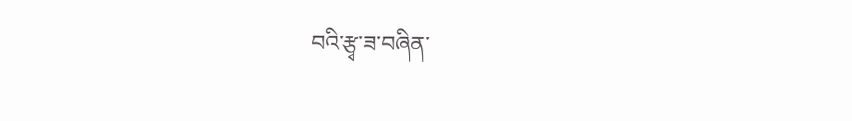བའི་རྩྭ་ཟ་བཞིན་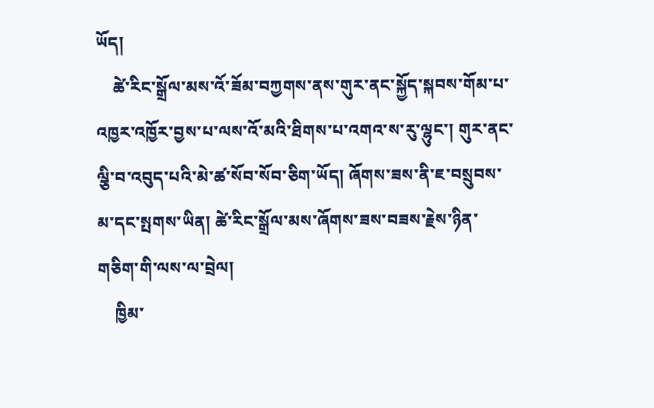ཡོད།
    ཚེ་རིང་སྒྲོལ་མས་འོ་ཟོམ་བཀྱགས་ནས་གུར་ནང་སྐྱོད་སྐབས་གོམ་པ་འཁྱར་འཁྱོར་བྱས་པ་ལས་འོ་མའི་ཐིགས་པ་འགའ་ས་རུ་ལྷུང་། གུར་ནང་ལྕི་བ་འབུད་པའི་མེ་ཚ་སོབ་སོབ་ཅིག་ཡོད། ཞོགས་ཟས་ནི་ཇ་བསྲུབས་མ་དང་སྤགས་ཡིན། ཚེ་རིང་སྒྲོལ་མས་ཞོགས་ཟས་བཟས་རྗེས་ཉིན་གཅིག་གི་ལས་ལ་བྲེལ།
    ཁྱིམ་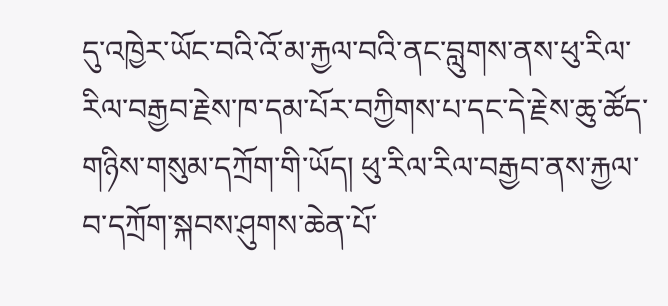དུ་འཁྱེར་ཡོང་བའི་འོ་མ་རྐྱལ་བའི་ནང་བླུགས་ནས་ཕུ་རིལ་རིལ་བརྒྱབ་རྗེས་ཁ་དམ་པོར་བཀྱིགས་པ་དང་དེ་རྗེས་ཆུ་ཚོད་གཉིས་གསུམ་དཀྲོག་གི་ཡོད། ཕུ་རིལ་རིལ་བརྒྱབ་ནས་རྐྱལ་བ་དཀྲོག་སྐབས་ཤུགས་ཆེན་པོ་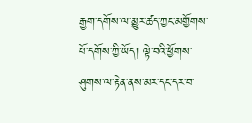རྒྱག་དགོས་ལ་མྱུར་ཚད་ཀྱང་མགྱོགས་པོ་དགོས་ཀྱི་ཡོད། ལྟེ་བའི་ཕྱོགས་ཤུགས་ལ་རྟེན་ནས་མར་དང་དར་བ་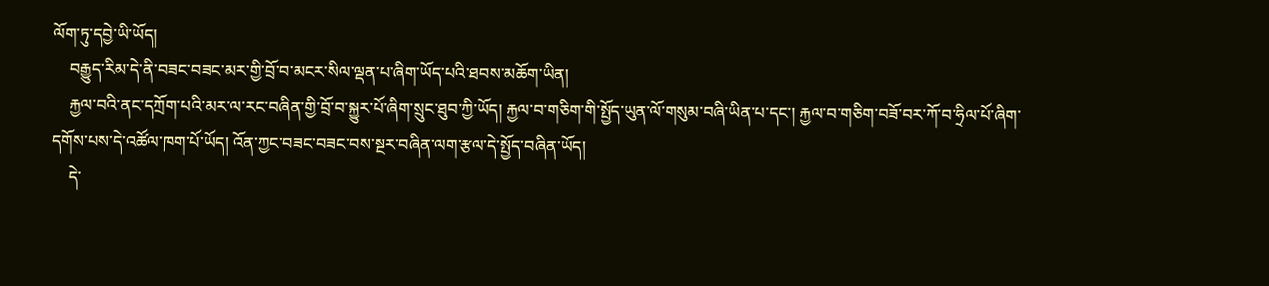ལོག་ཏུ་དབྱེ་ཡི་ཡོད།
    བརྒྱུད་རིམ་དེ་ནི་བཟང་བཟང་མར་གྱི་བྲོ་བ་མངར་སིལ་ལྡན་པ་ཞིག་ཡོད་པའི་ཐབས་མཆོག་ཡིན།
    རྐྱལ་བའི་ནང་དཀྲོག་པའི་མར་ལ་རང་བཞིན་གྱི་བྲོ་བ་སྐྱུར་པོ་ཞིག་སྲུང་ཐུབ་ཀྱི་ཡོད། རྐྱལ་བ་གཅིག་གི་སྤྱོད་ཡུན་ལོ་གསུམ་བཞི་ཡིན་པ་དང་། རྐྱལ་བ་གཅིག་བཟོ་བར་ཀོ་བ་ཧྲིལ་པོ་ཞིག་དགོས་པས་དེ་འཚོལ་ཁག་པོ་ཡོད། འོན་ཀྱང་བཟང་བཟང་བས་སྔར་བཞིན་ལག་རྩལ་དེ་སྤྱོད་བཞིན་ཡོད།
    དེ་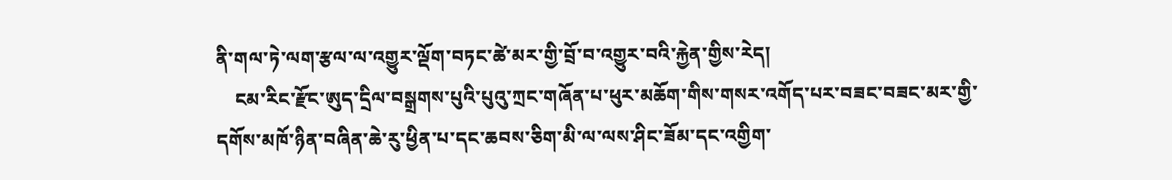ནི་གལ་ཏེ་ལག་རྩལ་ལ་འགྱུར་ལྡོག་བཏང་ཚེ་མར་གྱི་བྲོ་བ་འགྱུར་བའི་རྐྱེན་གྱིས་རེད།
    ངམ་རིང་རྫོང་ཨུད་དྲིལ་བསྒྲགས་པུའི་པུའུ་ཀྲང་གཞོན་པ་ཕུར་མཆོག་གིས་གསར་འགོད་པར་བཟང་བཟང་མར་གྱི་དགོས་མཁོ་ཉིན་བཞིན་ཆེ་རུ་ཕྱིན་པ་དང་ཆབས་ཅིག་མི་ལ་ལས་ཤིང་ཟོམ་དང་འགྱིག་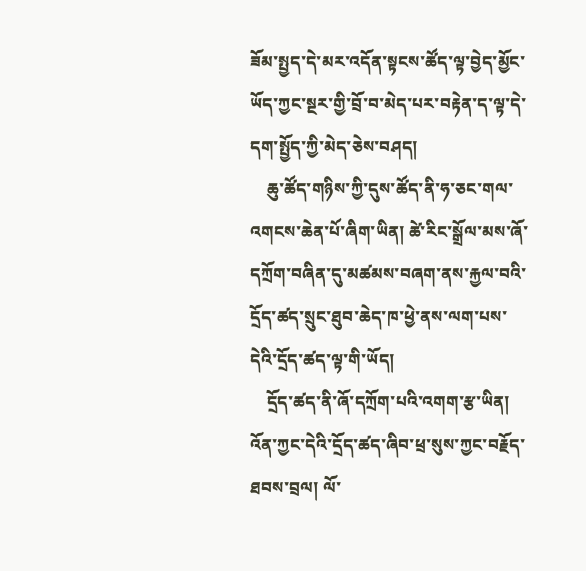ཟོམ་སྤྱད་དེ་མར་འདོན་སྟངས་ཚོད་ལྟ་བྱེད་མྱོང་ཡོད་ཀྱང་སྔར་གྱི་བྲོ་བ་མེད་པར་བརྟེན་ད་ལྟ་དེ་དག་སྤྱོད་ཀྱི་མེད་ཅེས་བཤད།
    ཆུ་ཚོད་གཉིས་ཀྱི་དུས་ཚོད་ནི་ཧ་ཅང་གལ་འགངས་ཆེན་པོ་ཞིག་ཡིན། ཚེ་རིང་སྒྲོལ་མས་ཞོ་དཀྲོག་བཞིན་དུ་མཚམས་བཞག་ནས་རྐྱལ་བའི་དྲོད་ཚད་སྲུང་ཐུབ་ཆེད་ཁ་ཕྱེ་ནས་ལག་པས་དེའི་དྲོད་ཚད་ལྟ་གི་ཡོད།
    དྲོད་ཚད་ནི་ཞོ་དཀྲོག་པའི་འགག་རྩ་ཡིན། འོན་ཀྱང་དེའི་དྲོད་ཚད་ཞིབ་ཕྲ་སུས་ཀྱང་བརྗོད་ཐབས་བྲལ། ལོ་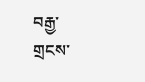བརྒྱ་གྲངས་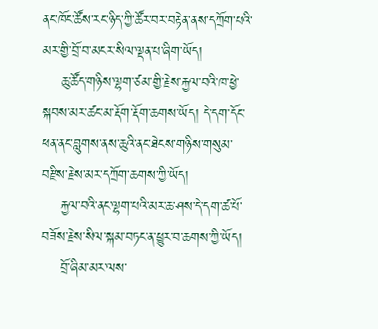ནང་ཁོང་ཚོས་རང་ཉིད་ཀྱི་ཚོར་བར་བརྟེན་ནས་དཀྲོག་པའི་མར་གྱི་བྲོ་བ་མངར་སིལ་ལྡན་པ་ཞིག་ཡོད།
    ཆུ་ཚོད་གཉིས་ལྷག་ཙམ་གྱི་རྗེས་རྐྱལ་བའི་ཁ་ཕྱེ་སྐབས་མར་ཚང་མ་རྡོག་རྡོག་ཆགས་ཡོད། དེ་དག་དོང་ཕན་ནང་བླུགས་ནས་ཆུའི་ནང་ཐེངས་གཉིས་གསུམ་བརྫིས་རྗེས་མར་དཀྲོག་ཆགས་ཀྱི་ཡོད།
    རྐྱལ་བའི་ནང་ལྷག་པའི་མར་ཆ་ཤས་དེ་དག་ཚ་པོ་བཟོས་རྗེས་སིལ་སྐམ་བཏང་ན་ཕྱུར་བ་ཆགས་ཀྱི་ཡོད།
    བྲོ་ཞིམ་མར་ལས་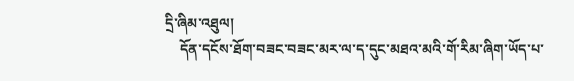དྲི་ཞིམ་འཐུལ།
    དོན་དངོས་ཐོག་བཟང་བཟང་མར་ལ་ད་དུང་མཐའ་མའི་གོ་རིམ་ཞིག་ཡོད་པ་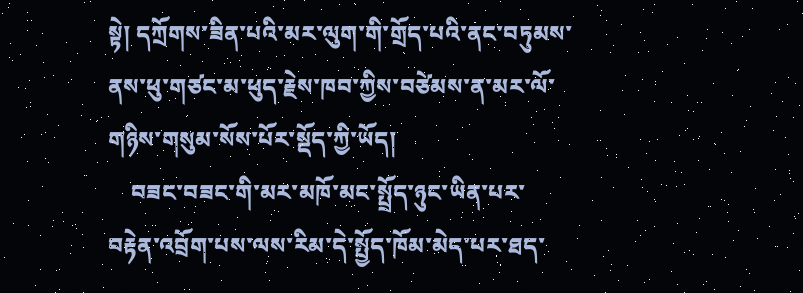སྟེ། དཀྲོགས་ཟིན་པའི་མར་ལུག་གི་གྲོད་པའི་ནང་བཏུམས་ནས་ཕུ་གཙང་མ་ཕུད་རྗེས་ཁབ་ཀྱིས་བཙེམས་ན་མར་ལོ་གཉིས་གསུམ་སོས་པོར་སྡོད་ཀྱི་ཡོད།
    བཟང་བཟང་གི་མར་མཁོ་མང་སྤྲོད་ཉུང་ཡིན་པར་བརྟེན་འབྲོག་པས་ལས་རིམ་དེ་སྤྱོད་ཁོམ་མེད་པར་ཐད་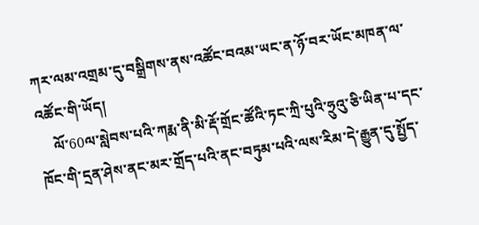ཀར་ལམ་འགྲམ་དུ་བསྒྲིགས་ནས་འཚོང་བའམ་ཡང་ན་ཉོ་བར་ཡོང་མཁན་ལ་འཚོང་གི་ཡོད།
    ལོ་60ལ་སླེབས་པའི་ཀརྨ་ནི་མི་རྡོ་གྲོང་ཚོའི་ཏང་ཀྲི་པུའི་ཧྲུའུ་ཅི་ཡིན་པ་དང་ཁོང་གི་དྲན་ཤེས་ནང་མར་གྲོད་པའི་ནང་བཏུམ་པའི་ལས་རིམ་དེ་རྒྱུན་དུ་སྤྱོད་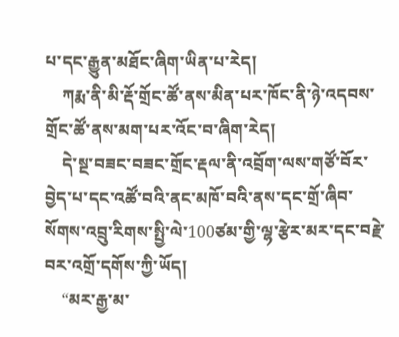པ་དང་རྒྱུན་མཐོང་ཞིག་ཡིན་པ་རེད།
    ཀརྨ་ནི་མི་རྡོ་གྲོང་ཚོ་ནས་མིན་པར་ཁོང་ནི་ཉེ་འདབས་གྲོང་ཚོ་ནས་མག་པར་འོང་བ་ཞིག་རེད།
    དེ་སྔ་བཟང་བཟང་གྲོང་རྡལ་ནི་འབྲོག་ལས་གཙོ་བོར་བྱེད་པ་དང་འཚོ་བའི་ནང་མཁོ་བའི་ནས་དང་གྲོ་ཞིབ་སོགས་འབྲུ་རིགས་སྤྱི་ལེ་100ཙམ་གྱི་ལྷ་རྩེར་མར་དང་བརྗེ་བར་འགྲོ་དགོས་ཀྱི་ཡོད།
    “མར་རྒྱ་མ་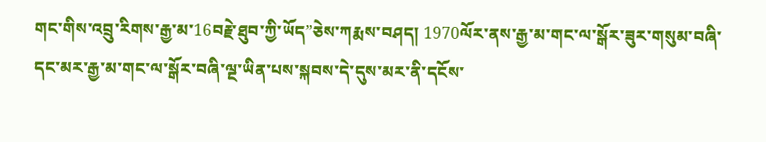གང་གིས་འབྲུ་རིགས་རྒྱ་མ་16བརྗེ་ཐུབ་ཀྱི་ཡོད”ཅེས་ཀརྨས་བཤད། 1970ལོར་ནས་རྒྱ་མ་གང་ལ་སྒོར་ཟུར་གསུམ་བཞི་དང་མར་རྒྱ་མ་གང་ལ་སྒོར་བཞི་ལྔ་ཡིན་པས་སྐབས་དེ་དུས་མར་ནི་དངོས་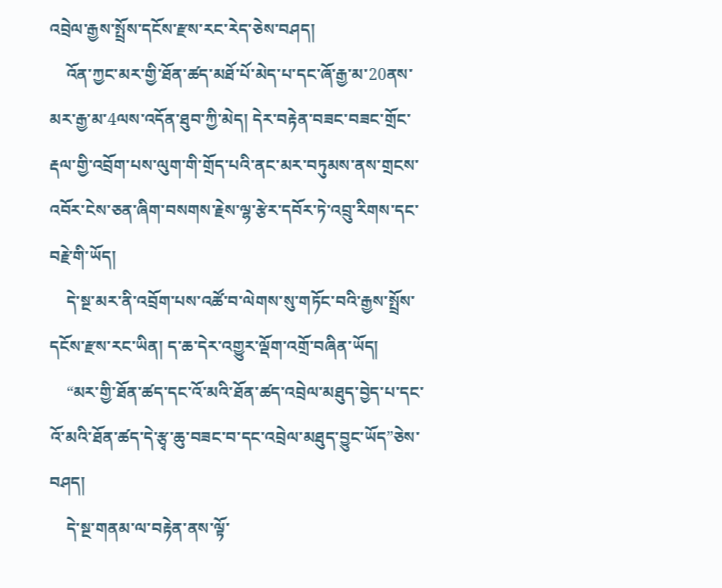འབྲེལ་རྒྱས་སྤྲོས་དངོས་རྫས་རང་རེད་ཅེས་བཤད།
    འོན་ཀྱང་མར་གྱི་ཐོན་ཚད་མཐོ་པོ་མེད་པ་དང་ཞོ་རྒྱ་མ་20ནས་མར་རྒྱ་མ་4ལས་འདོན་ཐུབ་ཀྱི་མེད། དེར་བརྟེན་བཟང་བཟང་གྲོང་རྡལ་གྱི་འབྲོག་པས་ལུག་གི་གྲོད་པའི་ནང་མར་བཏུམས་ནས་གྲངས་འབོར་ངེས་ཅན་ཞིག་བསགས་རྗེས་ལྷ་རྩེར་དབོར་ཏེ་འབྲུ་རིགས་དང་བརྗེ་གི་ཡོད།
    དེ་སྔ་མར་ནི་འབྲོག་པས་འཚོ་བ་ལེགས་སུ་གཏོང་བའི་རྒྱས་སྤྲོས་དངོས་རྫས་རང་ཡིན། ད་ཆ་དེར་འགྱུར་ལྡོག་འགྲོ་བཞིན་ཡོད།
    “མར་གྱི་ཐོན་ཚད་དང་འོ་མའི་ཐོན་ཚད་འབྲེལ་མཐུད་བྱེད་པ་དང་འོ་མའི་ཐོན་ཚད་དེ་རྩྭ་ཆུ་བཟང་བ་དང་འབྲེལ་མཐུད་བྱུང་ཡོད”ཅེས་བཤད།
    དེ་སྔ་གནམ་ལ་བརྟེན་ནས་ལྟོ་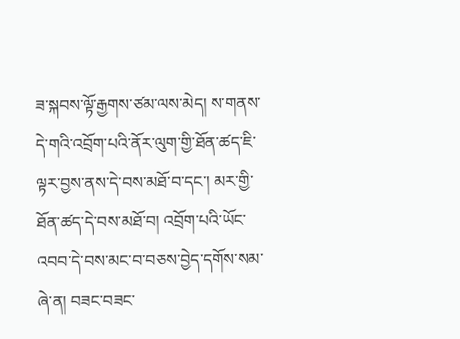ཟ་སྐབས་ལྟོ་རྒྱགས་ཙམ་ལས་མེད། ས་གནས་དེ་གའི་འབྲོག་པའི་ནོར་ལུག་གྱི་ཐོན་ཚད་ཇི་ལྟར་བྱས་ནས་དེ་བས་མཐོ་བ་དང་། མར་གྱི་ཐོན་ཚད་དེ་བས་མཐོ་བ། འབྲོག་པའི་ཡོང་འབབ་དེ་བས་མང་བ་བཅས་བྱེད་དགོས་སམ་ཞེ་ན། བཟང་བཟང་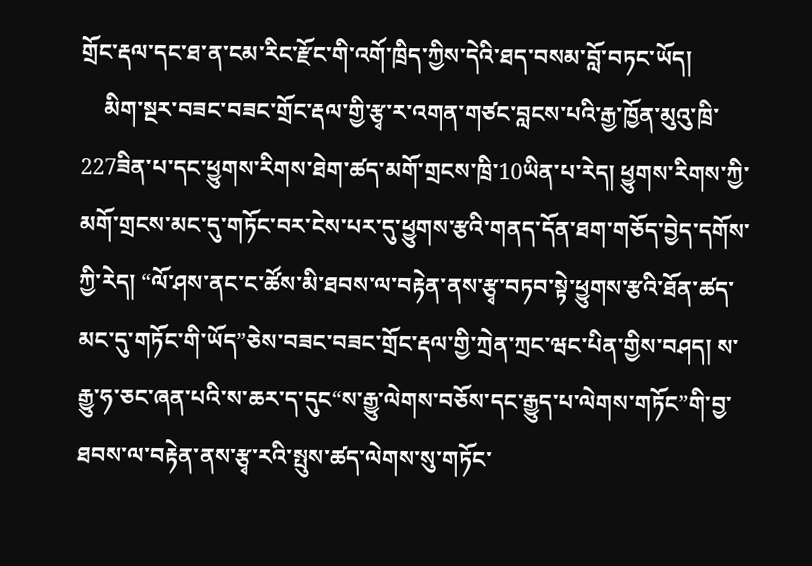གྲོང་རྡལ་དང་ཐ་ན་ངམ་རིང་རྫོང་གི་འགོ་ཁྲིད་ཀྱིས་དེའི་ཐད་བསམ་བློ་བཏང་ཡོད།
    མིག་སྔར་བཟང་བཟང་གྲོང་རྡལ་གྱི་རྩྭ་ར་འགན་གཙང་བླངས་པའི་རྒྱ་ཁྱོན་མུའུ་ཁྲི་227ཟིན་པ་དང་ཕྱུགས་རིགས་ཐེག་ཚད་མགོ་གྲངས་ཁྲི་10ཡིན་པ་རེད། ཕྱུགས་རིགས་ཀྱི་མགོ་གྲངས་མང་དུ་གཏོང་བར་ངེས་པར་དུ་ཕྱུགས་རྩའི་གནད་དོན་ཐག་གཅོད་བྱེད་དགོས་ཀྱི་རེད། “ལོ་ཤས་ནང་ང་ཚོས་མི་ཐབས་ལ་བརྟེན་ནས་རྩྭ་བཏབ་སྟེ་ཕྱུགས་རྩའི་ཐོན་ཚད་མང་དུ་གཏོང་གི་ཡོད”ཅེས་བཟང་བཟང་གྲོང་རྡལ་གྱི་ཀྲེན་ཀྲང་ཝང་པིན་གྱིས་བཤད། ས་རྒྱུ་ཧ་ཅང་ཞན་པའི་ས་ཆར་ད་དུང“ས་རྒྱུ་ལེགས་བཅོས་དང་རྒྱུད་པ་ལེགས་གཏོང”གི་བྱ་ཐབས་ལ་བརྟེན་ནས་རྩྭ་རའི་སྤུས་ཚད་ལེགས་སུ་གཏོང་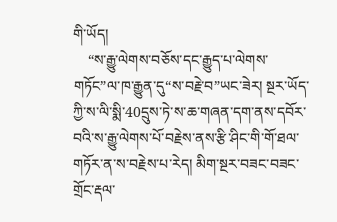གི་ཡོད།
    “ས་རྒྱུ་ལེགས་བཅོས་དང་རྒྱུད་པ་ལེགས་གཏོང”ལ་ཁ་རྒྱུན་དུ“ས་བརྗེ་བ”ཡང་ཟེར། སྔར་ཡོད་ཀྱི་ས་ལི་སྨི་40དྲུས་ཏེ་ས་ཆ་གཞན་དག་ནས་དབོར་བའི་ས་རྒྱུ་ལེགས་པོ་བརྗེས་ནས་རྩི་ཤིང་གི་གོ་ཐལ་གཏོར་ན་ས་བརྗེས་པ་རེད། མིག་སྔར་བཟང་བཟང་གྲོང་རྡལ་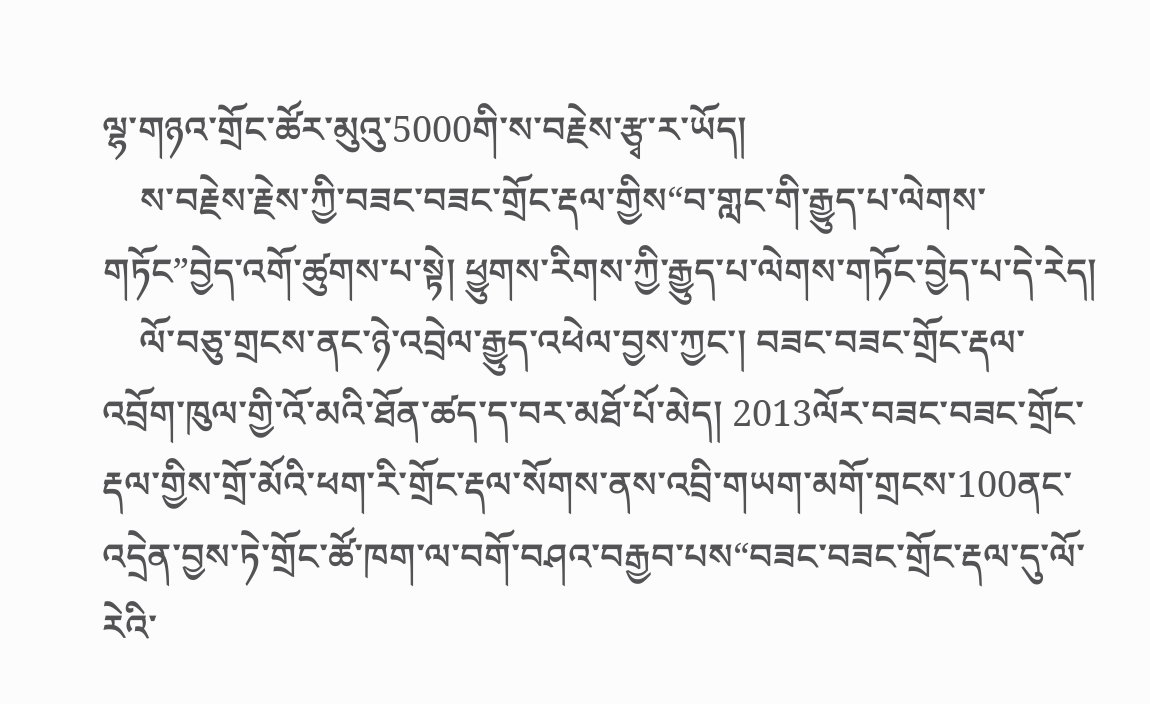ལྷ་གཉའ་གྲོང་ཚོར་མུའུ་5000གི་ས་བརྗེས་རྩྭ་ར་ཡོད།
    ས་བརྗེས་རྗེས་ཀྱི་བཟང་བཟང་གྲོང་རྡལ་གྱིས“བ་གླང་གི་རྒྱུད་པ་ལེགས་གཏོང”བྱེད་འགོ་ཚུགས་པ་སྟེ། ཕྱུགས་རིགས་ཀྱི་རྒྱུད་པ་ལེགས་གཏོང་བྱེད་པ་དེ་རེད།
    ལོ་བཅུ་གྲངས་ནང་ཉེ་འབྲེལ་རྒྱུད་འཕེལ་བྱས་ཀྱང་། བཟང་བཟང་གྲོང་རྡལ་འབྲོག་ཁུལ་གྱི་འོ་མའི་ཐོན་ཚད་ད་བར་མཐོ་པོ་མེད། 2013ལོར་བཟང་བཟང་གྲོང་རྡལ་གྱིས་གྲོ་མོའི་ཕག་རི་གྲོང་རྡལ་སོགས་ནས་འབྲི་གཡག་མགོ་གྲངས་100ནང་འདྲེན་བྱས་ཏེ་གྲོང་ཚོ་ཁག་ལ་བགོ་བཤའ་བརྒྱབ་པས“བཟང་བཟང་གྲོང་རྡལ་དུ་ལོ་རེའི་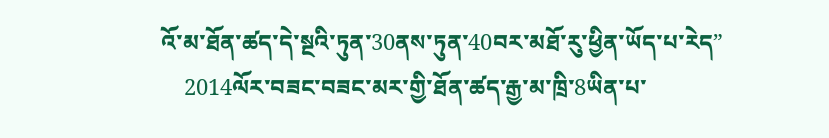འོ་མ་ཐོན་ཚད་དེ་སྔའི་ཏུན་30ནས་ཏུན་40བར་མཐོ་རུ་ཕྱིན་ཡོད་པ་རེད”
    2014ལོར་བཟང་བཟང་མར་གྱི་ཐོན་ཚད་རྒྱ་མ་ཁྲི་8ཡིན་པ་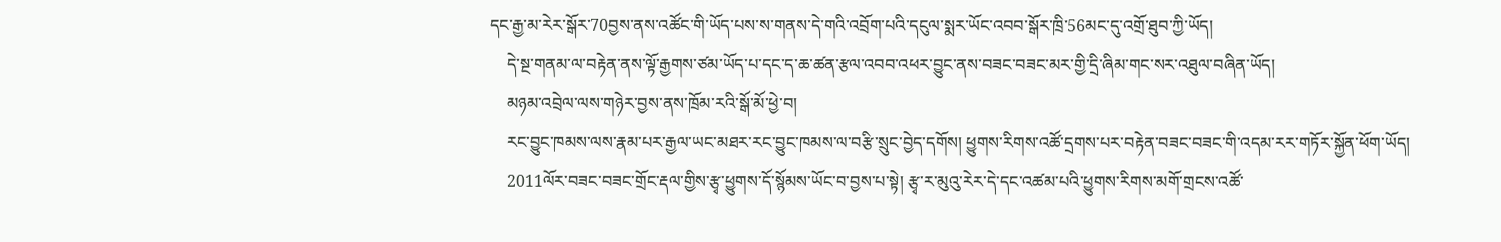དང་རྒྱ་མ་རེར་སྒོར་70བྱས་ནས་འཚོང་གི་ཡོད་པས་ས་གནས་དེ་གའི་འབྲོག་པའི་དངུལ་སྨར་ཡོང་འབབ་སྒོར་ཁྲི་56མང་དུ་འགྲོ་ཐུབ་ཀྱི་ཡོད།
    དེ་སྔ་གནམ་ལ་བརྟེན་ནས་ལྟོ་རྒྱགས་ཙམ་ཡོད་པ་དང་ད་ཆ་ཚན་རྩལ་འབབ་འཕར་བྱུང་ནས་བཟང་བཟང་མར་གྱི་དྲི་ཞིམ་གང་སར་འཐུལ་བཞིན་ཡོད།
    མཉམ་འབྲེལ་ལས་གཉེར་བྱས་ནས་ཁྲོམ་རའི་སྒོ་མོ་ཕྱེ་བ།
    རང་བྱུང་ཁམས་ལས་རྣམ་པར་རྒྱལ་ཡང་མཐར་རང་བྱུང་ཁམས་ལ་བརྩི་སྲུང་བྱེད་དགོས། ཕྱུགས་རིགས་འཚོ་དྲགས་པར་བརྟེན་བཟང་བཟང་གི་འདམ་རར་གཏོར་སྐྱོན་ཕོག་ཡོད།
    2011ལོར་བཟང་བཟང་གྲོང་རྡལ་གྱིས་རྩྭ་ཕྱུགས་དོ་སྙོམས་ཡོང་བ་བྱས་པ་སྟེ། རྩྭ་ར་མུའུ་རེར་དེ་དང་འཚམ་པའི་ཕྱུགས་རིགས་མགོ་གྲངས་འཚོ་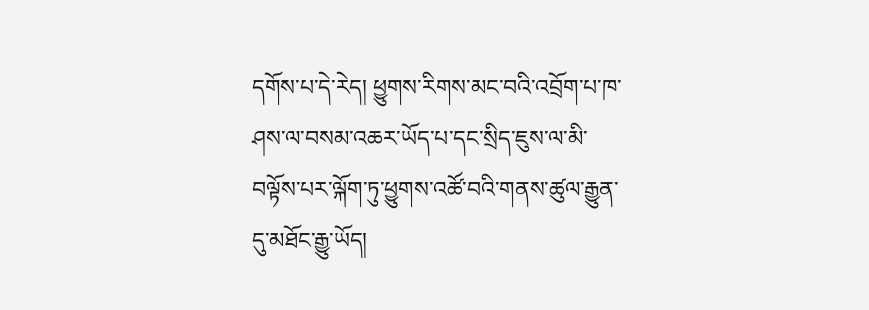དགོས་པ་དེ་རེད། ཕྱུགས་རིགས་མང་བའི་འབྲོག་པ་ཁ་ཤས་ལ་བསམ་འཆར་ཡོད་པ་དང་སྲིད་ཇུས་ལ་མི་བལྟོས་པར་ལྐོག་ཏུ་ཕྱུགས་འཚོ་བའི་གནས་ཚུལ་རྒྱུན་དུ་མཐོང་རྒྱུ་ཡོད།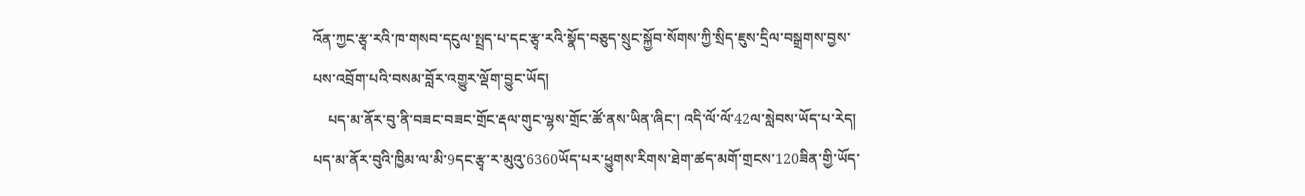འོན་ཀྱང་རྩྭ་རའི་ཁ་གསབ་དངུལ་སྤྲད་པ་དང་རྩྭ་རའི་སྣོད་བཅུད་སྲུང་སྐྱོབ་སོགས་ཀྱི་སྲིད་ཇུས་དྲིལ་བསྒྲགས་བྱས་པས་འབྲོག་པའི་བསམ་བློར་འགྱུར་ལྡོག་བྱུང་ཡོད།
    པད་མ་ནོར་བུ་ནི་བཟང་བཟང་གྲོང་རྡལ་གུང་ལྷས་གྲོང་ཚོ་ནས་ཡིན་ཞིང་། འདི་ལོ་ལོ་42ལ་སླེབས་ཡོད་པ་རེད། པད་མ་ནོར་བུའི་ཁྱིམ་ལ་མི་9དང་རྩྭ་ར་མུའུ་6360ཡོད་པར་ཕྱུགས་རིགས་ཐེག་ཚད་མགོ་གྲངས་120ཟིན་གྱི་ཡོད་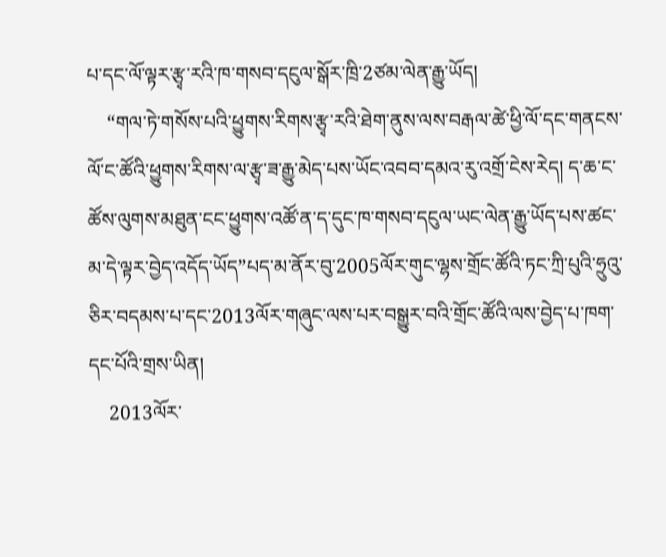པ་དང་ལོ་ལྟར་རྩྭ་རའི་ཁ་གསབ་དངུལ་སྒོར་ཁྲི་2ཙམ་ལེན་རྒྱུ་ཡོད།
    “གལ་ཏེ་གསོས་པའི་ཕྱུགས་རིགས་རྩྭ་རའི་ཐེག་ནུས་ལས་བརྒལ་ཚེ་ཕྱི་ལོ་དང་གནངས་ལོ་ང་ཚོའི་ཕྱུགས་རིགས་ལ་རྩྭ་ཟ་རྒྱུ་མེད་པས་ཡོང་འབབ་དམའ་རུ་འགྲོ་ངེས་རེད། ད་ཆ་ང་ཚོས་ལུགས་མཐུན་ངང་ཕྱུགས་འཚོ་ན་ད་དུང་ཁ་གསབ་དངུལ་ཡང་ལེན་རྒྱུ་ཡོད་པས་ཚང་མ་དེ་ལྟར་བྱེད་འདོད་ཡོད”པད་མ་ནོར་བུ་2005ལོར་གུང་ལྷས་གྲོང་ཚོའི་ཏང་ཀྲི་པུའི་ཧྲུའུ་ཅིར་བདམས་པ་དང་2013ལོར་གཞུང་ལས་པར་བསྒྱུར་བའི་གྲོང་ཚོའི་ལས་བྱེད་པ་ཁག་དང་པོའི་གྲས་ཡིན།
    2013ལོར་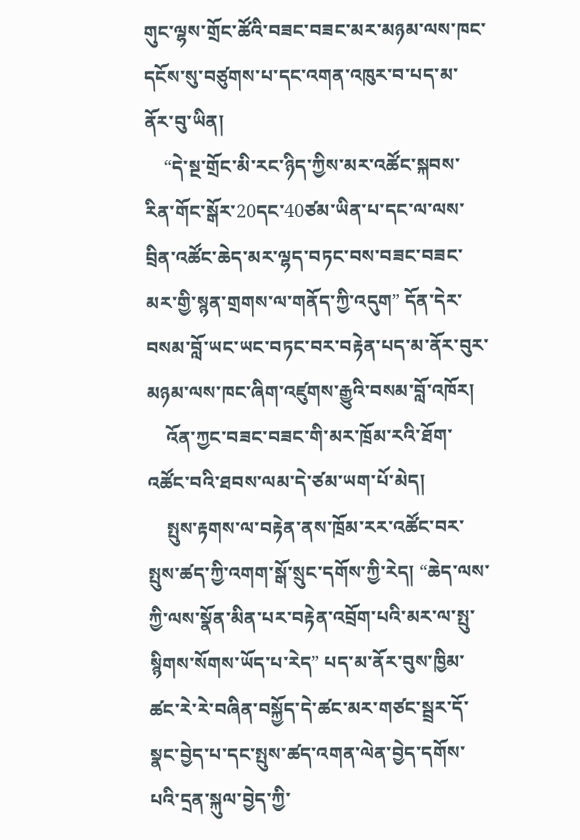གུང་ལྷས་གྲོང་ཚོའི་བཟང་བཟང་མར་མཉམ་ལས་ཁང་དངོས་སུ་བཙུགས་པ་དང་འགན་འཁུར་བ་པད་མ་ནོར་བུ་ཡིན།
    “དེ་སྔ་གྲོང་མི་རང་ཉིད་ཀྱིས་མར་འཚོང་སྐབས་རིན་གོང་སྒོར་20དང་40ཙམ་ཡིན་པ་དང་ལ་ལས་བྲིན་འཚོང་ཆེད་མར་ལྷད་བཏང་བས་བཟང་བཟང་མར་གྱི་སྙན་གྲགས་ལ་གནོད་ཀྱི་འདུག” དོན་དེར་བསམ་བློ་ཡང་ཡང་བཏང་བར་བརྟེན་པད་མ་ནོར་བུར་མཉམ་ལས་ཁང་ཞིག་འཛུགས་རྒྱུའི་བསམ་བློ་འཁོར།
    འོན་ཀྱང་བཟང་བཟང་གི་མར་ཁྲོམ་རའི་ཐོག་འཚོང་བའི་ཐབས་ལམ་དེ་ཙམ་ཡག་པོ་མེད།
    སྤུས་རྟགས་ལ་བརྟེན་ནས་ཁྲོམ་རར་འཚོང་བར་སྤུས་ཚད་ཀྱི་འགག་སྒོ་སྲུང་དགོས་ཀྱི་རེད། “ཆེད་ལས་ཀྱི་ལས་སྣོན་མིན་པར་བརྟེན་འབྲོག་པའི་མར་ལ་སྤུ་སྙིགས་སོགས་ཡོད་པ་རེད” པད་མ་ནོར་བུས་ཁྱིམ་ཚང་རེ་རེ་བཞིན་བསྐྱོད་དེ་ཚང་མར་གཙང་སྦྲར་དོ་སྣང་བྱེད་པ་དང་སྤུས་ཚད་འགན་ལེན་བྱེད་དགོས་པའི་དྲན་སྐུལ་བྱེད་ཀྱི་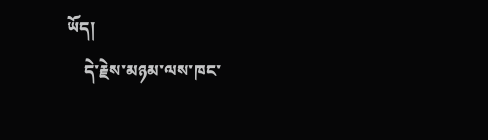ཡོད།
    དེ་རྗེས་མཉམ་ལས་ཁང་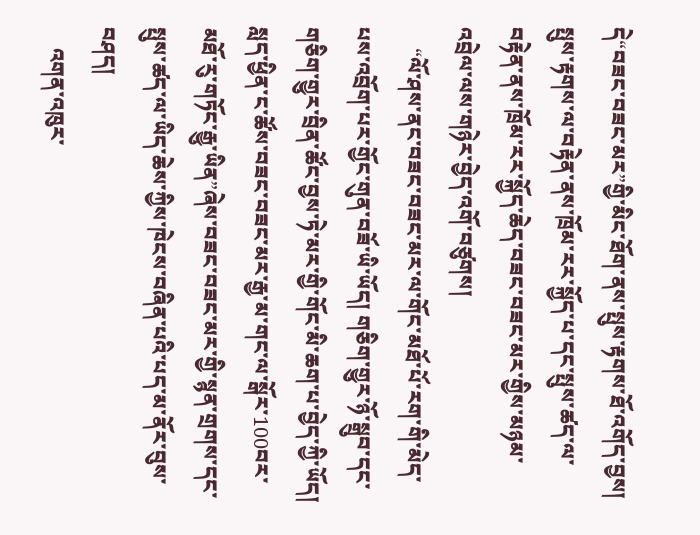དེ“བཟང་བཟང་མར”གྱི་མིང་ཐོག་ནས་སྤུས་རྟགས་ཐོ་འགོད་བྱས། སྤུས་རྟགས་ལ་བརྟེན་ནས་ཁྲོམ་རར་སྐྱོད་པ་དང་སྤུས་ཚད་ལ་བརྟེན་ནས་ཁྲོམ་རར་སྐྱོད་ཆེད་བཟང་བཟང་མར་གྱིས་མཉམ་འབྲེལ་ལས་གཉེར་བྱེད་འགོ་བཙུགས།
    “ལོ་ཤས་ནང་བཟང་བཟང་མར་ལ་གོང་མཐོ་པོ་རག་གི་མེད་པས་འབྲོག་པར་གྱོང་གུན་བཟོ་ཡི་ཡོད། གཅིག་གྱུར་ཉོ་སྒྲུབ་དང་གཅིག་གྱུར་བྲིན་ཚོང་བྱས་ཏེ་མར་གྱི་གོང་མི་ཆག་པ་བྱེད་ཀྱི་ཡོད། སླད་ཕྱིན་ང་ཚོས་བཟང་བཟང་མར་རྒྱ་མ་གང་ལ་སྒོར་100བར་མཐོ་རུ་གཏོང་རྒྱུ་ཡིན”ཞེས་བཟང་བཟང་མར་གྱི་སྙན་གྲགས་དང་སྤུས་ཚད་ལ་ཡིད་ཆེས་ཀྱིས་ཁེངས་བཞིན་པའི་པད་མ་ནོར་བུས་བཤད།
    འགན་འཁུར་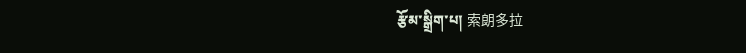རྩོམ་སྒྲིག་པ། 索朗多拉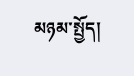མཉམ་སྤྱོད།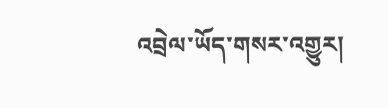འབྲེལ་ཡོད་གསར་འགྱུར།